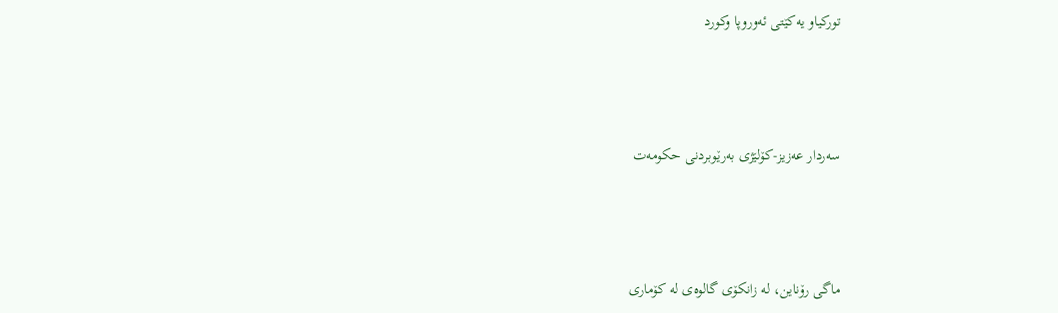تورکیاو یه‌کێتی ئه‌وروپا وکورد



سه‌ردار عه‌زیز-کۆلێژی به‌رێوبردنی حکومه‌ت



ماگی رۆناین، له زانکۆی گالوه‌ی له کۆماری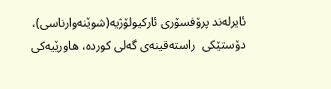ئایرله‌ند پرۆفسۆری ئارکیولۆژیه(شوێنه‌‌وارناسی)، دۆستێکی  راسته‌قینه‌ی گه‌لی کورده، هاورێیه‌کی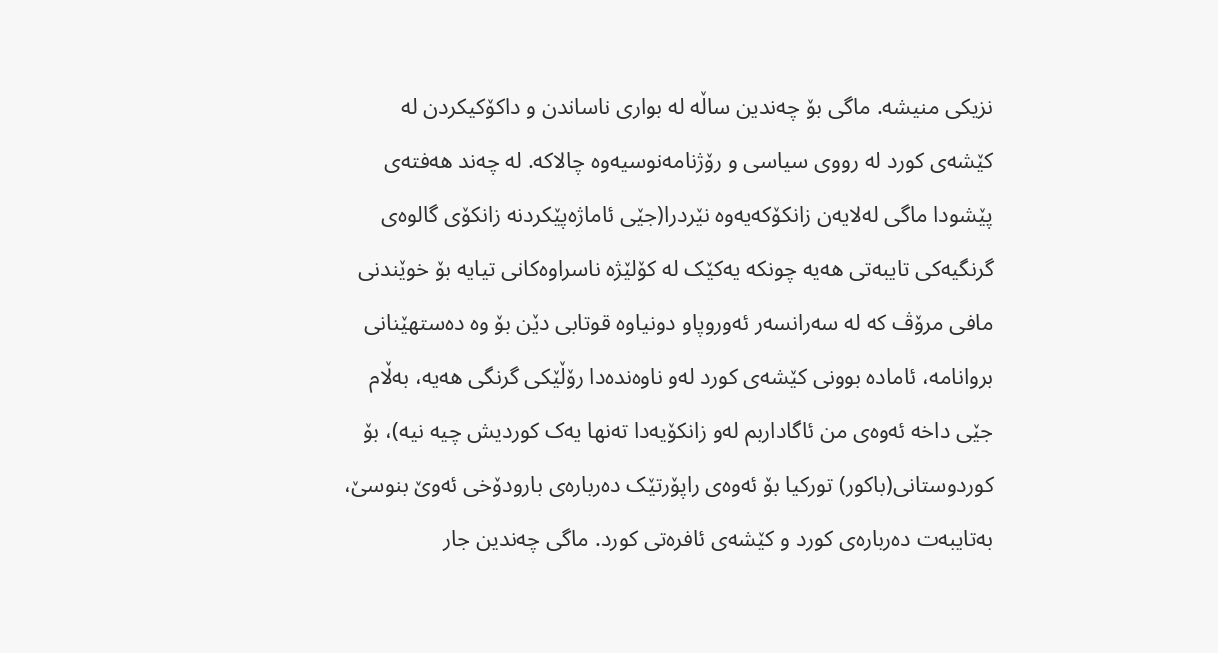نزیکی منیشه. ماگی بۆ چه‌ندین ساڵه له بواری ناساندن و داکۆکیکردن له کێشه‌ی کورد له رووی سیاسی و رۆژنامه‌نوسیه‌وه چالاکه. له چه‌ند هه‌فته‌ی پێشودا ماگی له‌لایه‌ن زانکۆکه‌یه‌وه نێردرا(جێی ئاماژه‌پێکردنه زانکۆی گالوه‌ی گرنگیه‌کی تایبه‌تی هه‌یه چونکه یه‌کێک له کۆلێژه ناسراوه‌کانی تیایه بۆ خوێندنی مافی مرۆڤ که له سه‌رانسه‌ر ئه‌وروپاو دونیاوه قوتابی دێن بۆ وه ده‌ستهێنانی بروانامه، ئاماده بوونی کێشه‌ی کورد له‌و ناوه‌نده‌دا رۆڵێکی گرنگی هه‌یه، به‌ڵام جێی داخه ئه‌وه‌ی من ئاگاداربم له‌و زانکۆیه‌دا ته‌نها یه‌ک کوردیش چیه نیه)، بۆ کوردوستانی(باکور) تورکیا بۆ ئه‌وه‌ی راپۆرتێک ده‌رباره‌ی بارودۆخی ئه‌وێ بنوسێ، به‌تایبه‌ت ده‌رباره‌ی کورد و کێشه‌ی ئافره‌تی کورد. ماگی چه‌ندین جار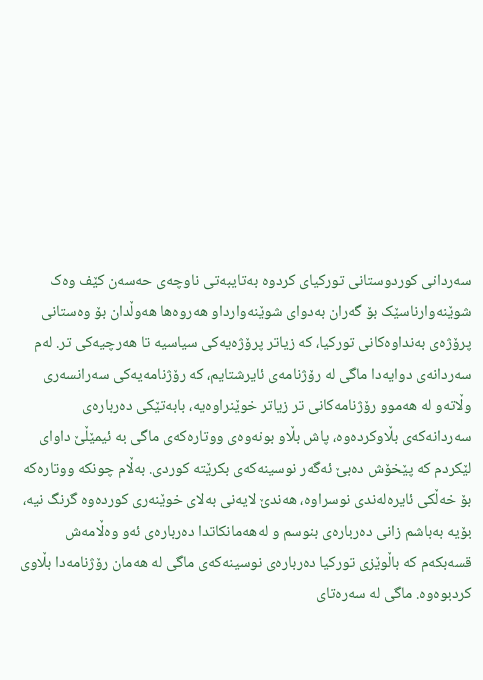سه‌ردانی کوردوستانی تورکیای کردوه به‌تایبه‌تی ناوچه‌ی حه‌سه‌ن کێف وه‌ک شوێنه‌وارناسێک بۆ گه‌ران به‌دوای شوێنه‌وارداو هه‌روه‌ها هه‌وڵدان بۆ وه‌ستانی پرۆژه‌ی به‌نداوه‌کانی تورکیا، که زیاتر پرۆژه‌یه‌کی سیاسیه تا هه‌رچیه‌کی تر. له‌م سه‌ردانه‌ی دوایه‌دا ماگی له رۆژنامه‌ی ئایرشتایم، که رۆژنامه‌یه‌کی سه‌رانسه‌ری وڵاته‌و له هه‌موو رۆژنامه‌کانی تر زیاتر خوێنراوه‌یه، بابه‌تێکی ده‌رباره‌ی سه‌ردانه‌که‌ی بڵاوکرده‌وه، پاش بڵاو بونه‌وه‌ی ووتاره‌که‌ی ماگی به ئیمێڵێ داوای لێکردم که پێخۆش ده‌بێ ئه‌گه‌ر نوسینه‌که‌ی بکرێته‌ کوردی. به‌ڵام چونکه ووتاره‌که بۆ خه‌ڵکی ئایره‌له‌ندی نوسراوه، هه‌ندێ لایه‌نی به‌لای خوێنه‌ری کورده‌وه گرنگ نیه، بۆیه به‌باشم زانی ده‌رباره‌ی بنوسم و له‌هه‌مانکاتدا ده‌رباره‌ی ئه‌و وه‌ڵامه‌ش قسه‌بکه‌م که باڵوێزی تورکیا ده‌رباره‌ی نوسینه‌که‌ی ماگی له هه‌مان رۆژنامه‌دا بڵاوی کردبوه‌وه. ماگی له سه‌ره‌تای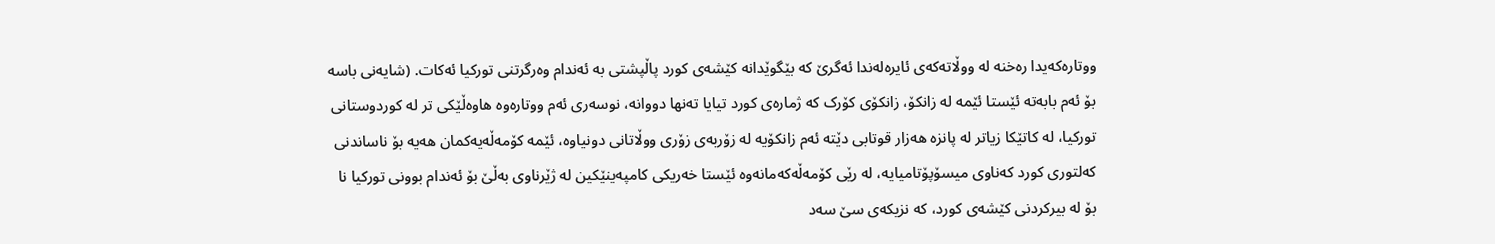ووتاره‌که‌یدا ره‌خنه له ووڵاته‌که‌ی ئایره‌له‌ندا ئه‌گرێ که بێگوێدانه کێشه‌ی کورد پاڵپشتی به ئه‌ندام وه‌رگرتنی تورکیا ئه‌کات. (شایه‌نی باسه بۆ ئه‌م بابه‌ته ئێستا ئێمه له زانکۆ، زانکۆی کۆرک که ژماره‌ی کورد تیایا ته‌نها دووانه، نوسه‌ری ئه‌م ووتاره‌وه هاوه‌ڵێکی تر له کوردوستانی تورکیا، له کاتێکا زیاتر له پانزه هه‌زار قوتابی دێته ئه‌م زانکۆیه له زۆربه‌ی زۆری ووڵاتانی دونیاوه، ئێمه کۆمه‌ڵه‌یه‌کمان هه‌یه بۆ ناساندنی که‌لتوری کورد که‌ناوی میسۆپۆتامیایه، له رێی کۆمه‌ڵه‌که‌مانه‌وه ئێستا خه‌ریکی کامپه‌ینێکین له ژێرناوی به‌ڵێ بۆ ئه‌ندام بوونی تورکیا نا بۆ له بیرکردنی کێشه‌ی کورد، که نزیکه‌ی سێ سه‌د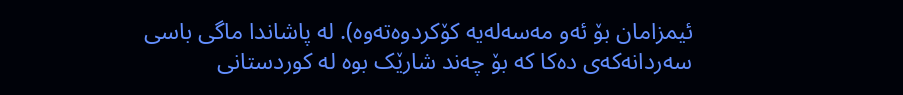ئیمزامان بۆ ئه‌و مه‌سه‌له‌یه کۆکردوه‌ته‌وه). له پاشاندا ماگی باسی سه‌ردانه‌که‌ی ده‌کا که بۆ چه‌ند شارێک بوه له کوردستانی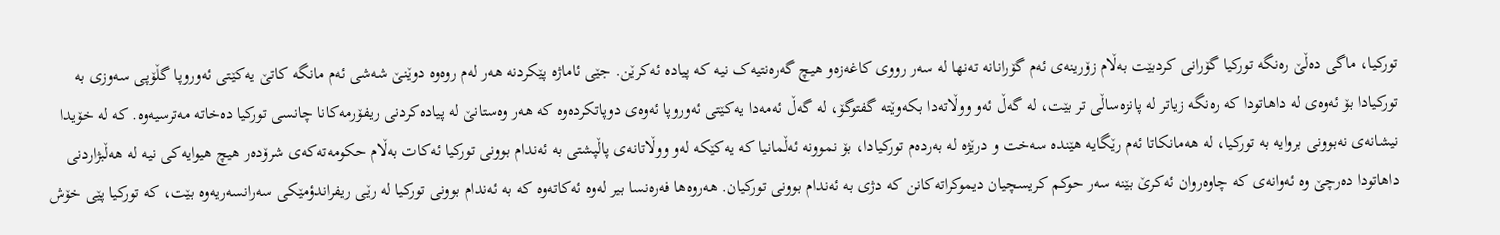تورکیا، ماگی ده‌ڵێ ره‌نگه تورکیا گۆرانی کردبێت به‌ڵام زۆرینه‌ی ئه‌م گۆرانانه ته‌نها له سه‌ر رووی کاغه‌زه‌و هیچ گه‌ره‌نتیه‌ک نیه که پیاده‌ ئه‌کرێن. جێی ئاماژه پێکردنه هه‌ر له‌م روه‌وه دوێنێ شه‌شی ئه‌م مانگه کاتێ یه‌کێتی ئه‌وروپا گڵۆپی سه‌وزی به تورکیادا بۆ ئه‌وه‌ی له داهاتودا که ره‌نگه زیاتر له پانزه‌ساڵی تر بێت، له گه‌ڵ ئه‌و ووڵاته‌دا بکه‌وێته گفتوگۆ، له گه‌ڵ ئه‌مه‌دا یه‌کێتی ئه‌وروپا ئه‌وه‌ی دوپاتکرده‌وه که هه‌ر وه‌ستانێ له پیاده‌کردنی ریفۆرمه‌کانا چانسی تورکیا ده‌خاته مه‌ترسیه‌وه. که له خۆیدا نیشانه‌ی نه‌بوونی بروایه به تورکیا، له هه‌مانکاتا ئه‌م رێگایه هێنده‌ سه‌خت و درێژه له به‌رده‌م تورکیادا، بۆ نموونه ئه‌ڵمانیا که یه‌کێکه له‌و ووڵاتانه‌ی پاڵپشتی به ئه‌ندام بوونی تورکیا ئه‌کات به‌ڵام حکومه‌ته‌که‌ی شرۆده‌ر هیچ هیوایه‌کی نیه له هه‌ڵبژاردنی داهاتودا ده‌رچێ وه ئه‌وانه‌ی که چاوه‌روان ئه‌کرێ بێنه سه‌ر حوکم کریسچیان دیموکراته‌کانن که دژی به ئه‌ندام بوونی تورکیان. هه‌روه‌ها فه‌ره‌نسا بیر له‌وه ئه‌کاته‌وه که به ئه‌ندام بوونی تورکیا له رێی ریفراندؤمێکی سه‌رانسه‌ریه‌وه‌ بێت، که تورکیا پێی خۆش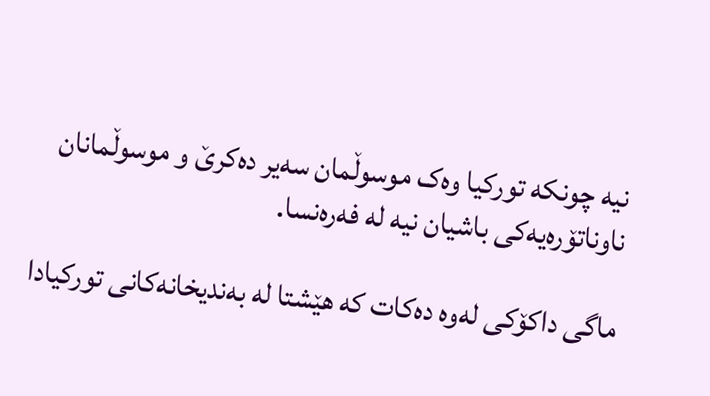نیه چونکه تورکیا وه‌ک موسوڵمان سه‌یر ده‌کرێ و موسوڵمانان ناوناتۆره‌یه‌کی باشیان نیه له فه‌ره‌نسا.

ماگی داکۆکی له‌وه ده‌کات که هێشتا له به‌ندیخانه‌کانی تورکیادا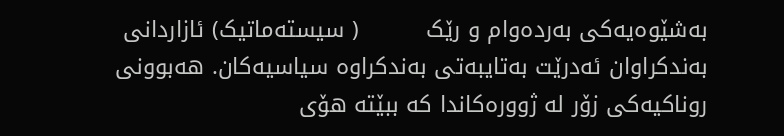به‌شێوه‌یه‌کی به‌رده‌وام و رێک         ( سیسته‌ماتیک) ئازاردانی به‌ندکراوان ئه‌درێت به‌تایبه‌تی به‌ندکراوه سیاسیه‌‌کان. هه‌بوونی روناکیه‌کی زۆر له ژووره‌کاندا که ببێته هۆی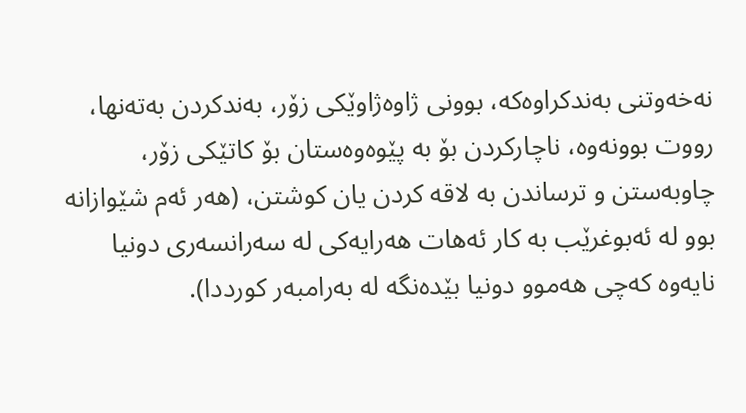نه‌خه‌وتنی به‌ندکراوه‌که، بوونی ژاوه‌ژاوێکی زۆر، به‌ندکردن به‌ته‌نها، رووت بوونه‌وه، ناچارکردن بۆ به پێوه‌وه‌ستان بۆ کاتێکی زۆر، چاوبه‌ستن و ترساندن به لاقه کردن یان کوشتن، (هه‌ر ئه‌م شێوازانه بوو له ئه‌بوغرێب به‌ کار ئه‌هات هه‌رایه‌کی له سه‌رانسه‌ری دونیا نایه‌وه که‌چی هه‌موو دونیا بێده‌نگه له به‌رامبه‌ر کورددا).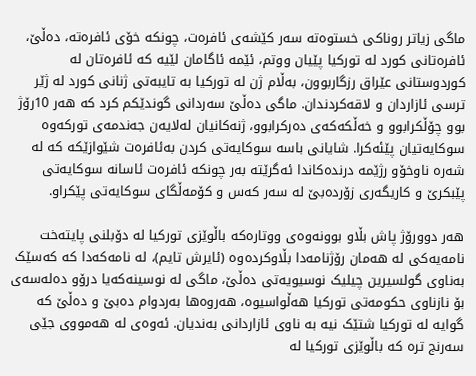ماگی زیاتر روناکی خستوه‌ته سه‌ر کێشه‌ی ئافره‌ت، چونکه خۆی ئافره‌ته، ده‌ڵێ، ئافره‌تانی کورد له تورکیا پێیان ووتم، ئێمه ئاگامان لێیه که ئافره‌تان له کوردوستانی عێراق رزگاربوون، به‌ڵام ژن له تورکیا به تایبه‌تی ژنانی کورد له ژێر ترسی ئازاردان و لاقه‌کردندان. ماگی ده‌ڵێ سه‌ردانی گوندێکم کرد که هه‌ر 10رۆژ بوو چۆڵکرابوو و خه‌ڵکه‌که‌ی ده‌رکرابوو، ژنه‌کانیان له‌لایه‌ن جه‌ندمه‌ی تورکه‌وه سوکایه‌تیان پێئه‌کرا. شایانی باسه سوکایه‌تی کردن به‌ئافره‌ت شێوازێکه که له شه‌ره‌ ناوخۆو رژێمه درنده‌کاندا ئه‌گرێته‌ به‌ر چونکه ئافره‌ت ئاسانه سوکایه‌تی پێبکرێ و کاریگه‌ری زۆرده‌بێ له سه‌ر که‌س و کۆمه‌ڵگای سوکایه‌تی پێکراو.

هه‌ر دوورۆژ پاش بڵاو بوونه‌وه‌ی ووتاره‌که باڵوێزی تورکیا له دۆبلنی پایته‌خت نامه‌یه‌کی له هه‌مان رۆژنامه‌دا بڵاوکرده‌وه (ئایرش تایم)، له نامه‌که‌دا که که‌سێک به‌ناوی گولسیرین چیلیک نوسیویه‌تی ده‌ڵێ، ماگی له نوسینه‌که‌یا درۆو ده‌له‌سه‌ی بۆ نازناوی حکومه‌تی تورکیا هه‌ڵواسیوه، هه‌روه‌ها به‌رد‌‌وام ده‌بێ و ده‌ڵێ که گوایه له تورکیا شتێک نیه به ناوی ئازاردانی به‌ندیان. ئه‌وه‌ی له هه‌مووی جێی سه‌رنج تره که باڵوێزی تورکیا له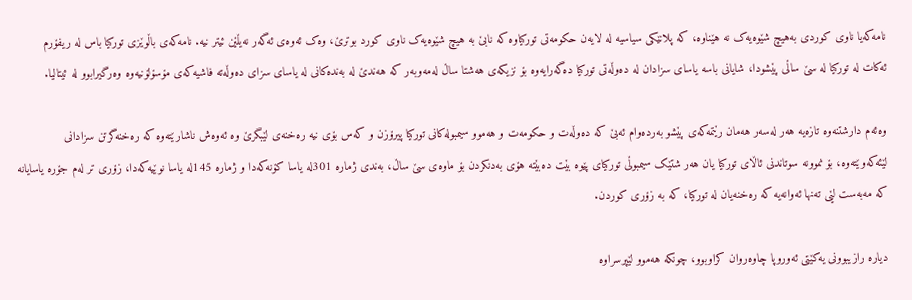نامه‌که‌یا ناوی کوردی به‌هیچ شێوه‌یه‌ک نه هێناوه، که پلانێکی سیاسیه له لایه‌ن حکومه‌تی تورکیاوه که نابێ به هیچ شێوه‌یه‌ک ناوی کورد بوترێ، وه‌ک ئه‌وه‌ی ئه‌گه‌ر نه‌یڵێن ئیتر نیه. نامه‌که‌ی باڵوێزی تورکیا باس له ریفۆرم ئه‌کات له تورکیا له سێ ساڵی پێشودا، شایانی باسه یاسای سزادان له ده‌وڵه‌تی تورکیا ده‌گه‌رایه‌‌وه بۆ نزیکه‌ی هه‌شتا ساڵ له‌مه‌وبه‌ر که هه‌ندێ له به‌نده‌کانی له یاسای سزای ده‌وڵه‌ته فاشیه‌که‌ی مۆسۆلۆنیه‌وه وه‌رگیرابوو له ئیتالیا.

وه‌ئه‌م دارشتنه‌وه تازه‌یه هه‌ر له‌سه‌ر هه‌مان رێتمه‌که‌ی پێشو به‌رده‌وام ئه‌بێ که ده‌وڵه‌ت و حکومه‌ت و هه‌موو سیمبوله‌کانی تورکیا پیرۆزن و که‌س بۆی نیه ره‌خنه‌ی لێبگرێ وه ئه‌وه‌ش ناشارێته‌وه که ره‌خنه‌گرتن سزادانی لێئه‌که‌وێته‌وه، بۆ نموونه سوتاندنی ئاڵای تورکیا یان هه‌ر شتێک سیمبوڵی تورکیای پێوه بێت ده‌بێته هۆی به‌دنکردن بۆ ماوه‌ی سێ ساڵ، به‌ندی ژماره 301له یاسا کۆنه‌که‌دا و ژماره 145له یاسا نوێیه‌که‌دا، زۆری تر له‌م جۆره یاسایانه که مه‌به‌ست لێی ته‌نها ئه‌وانه‌یه که ره‌خنه‌یان له تورکیا، که به زۆری کوردن.

دیاره رازیبوونی یه‌کێتی ئه‌وروپا چاوه‌روان کراوبوو، چونکه هه‌موو لێپرسراوه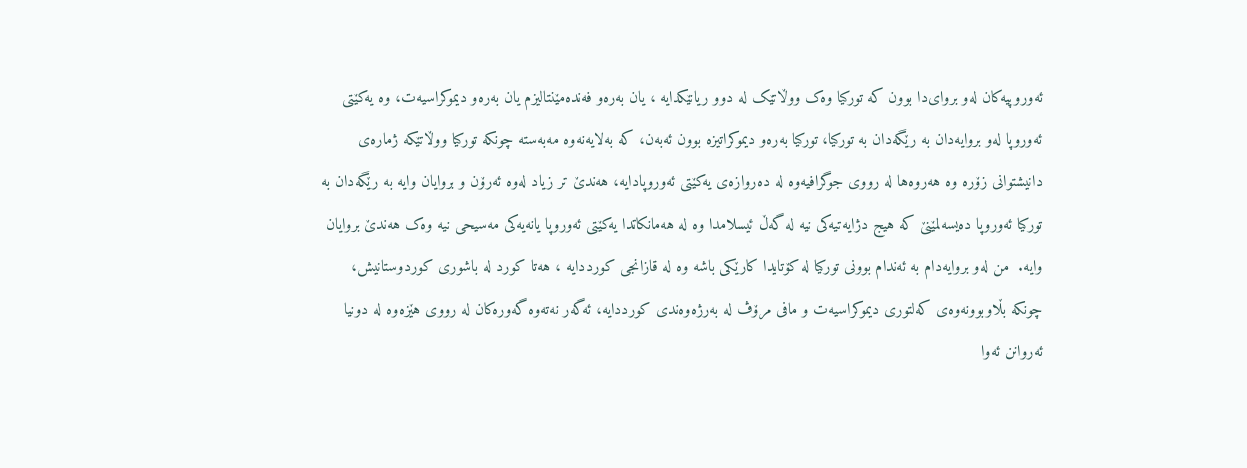ئه‌وروپیه‌کان له‌و بروای‌‌دا بوون که تورکیا وه‌ک ووڵاتێک له دوو ریانێکدایه ، یان به‌ره‌و فه‌نده‌مێنتالیزم یان به‌ره‌و دیموکراسیه‌ت، وه یه‌کێتی ئه‌وروپا له‌و بروایه‌دان به رێگه‌دان به تورکیا، تورکیا به‌ره‌و دیموکراتیزه‌ بوون ئه‌به‌ن، که به‌لایه‌نه‌وه مه‌به‌سته چونکه تورکیا ووڵاتێکه ژماره‌ی دانیشتوانی زۆره‌‌ وه هه‌روه‌ها له رووی جوگرافیه‌وه له ده‌روازه‌ی یه‌کێتی ئه‌وروپادایه، هه‌ندێ تر زیاد له‌وه ئه‌رۆن و بروایان وایه به رێگه‌دان به تورکیا ئه‌وروپا ده‌یسه‌لمێنێ که هیج دژایه‌تیه‌کی نیه له گه‌ڵ ئیسلامدا وه له هه‌مانکاتدا یه‌کێتی ئه‌وروپا یانه‌یه‌کی مه‌سیحی نیه وه‌ک هه‌ندێ بروایان وایه.  من له‌و بروایه‌دام به ئه‌ندام بوونی تورکیا له کۆتایدا کارێکی باشه وه له قازانجی کورددایه ، هه‌تا کورد له باشوری کوردوستانیش، چونکه بڵاوبوونه‌وه‌ی که‌لتوری دیموکراسیه‌ت و مافی مرۆڤ له به‌رژه‌وه‌ندی کورددایه، ئه‌گه‌ر نه‌ته‌وه گه‌وره‌کان له رووی هێزه‌وه له دونیا ئه‌روانن ئه‌وا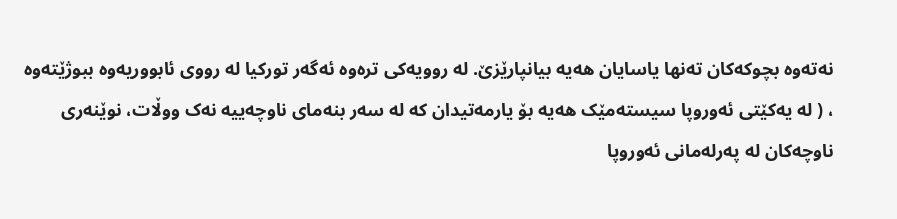نه‌ته‌وه بچوکه‌کان ته‌نها یاسایان هه‌یه بیانپارێزێ. له روویه‌کی تره‌وه ئه‌گه‌ر تورکیا له رووی ئابووریه‌وه ببوژێته‌وه ، ( له یه‌کێتی ئه‌وروپا سیسته‌مێک هه‌یه بۆ یارمه‌تیدان که له سه‌ر بنه‌مای ناوچه‌ییه نه‌ک ووڵات، نوێنه‌‌ری ناوچه‌کان له په‌رله‌مانی ئه‌وروپا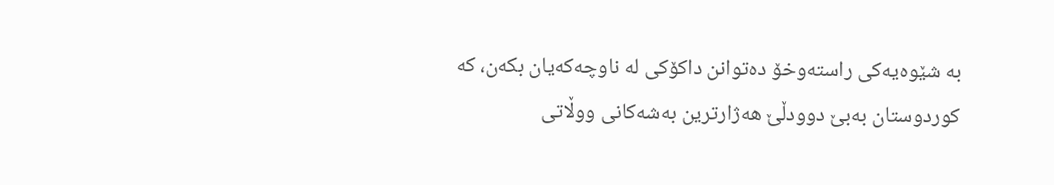به شێوه‌یه‌کی راسته‌وخۆ ده‌توانن داکۆکی له ناوچه‌که‌یان بکه‌ن، که کوردوستان به‌بێ دوودڵێ هه‌ژارترین به‌شه‌کانی ووڵاتی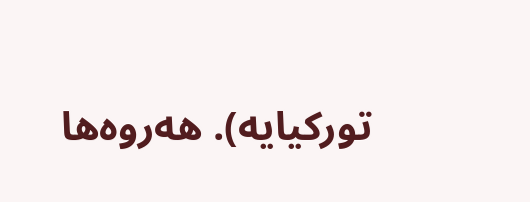تورکیایه). هه‌روه‌ها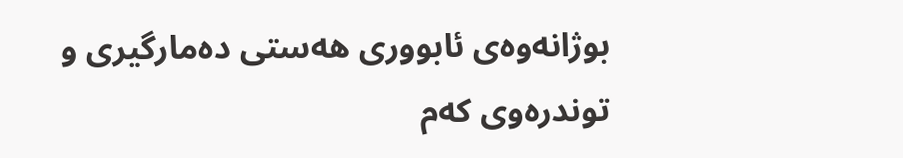بوژانه‌وه‌ی ئابووری هه‌ستی ده‌مارگیری و توندره‌وی که‌م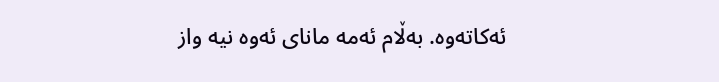ئه‌کاته‌وه. به‌ڵام ئه‌مه مانای ئه‌وه نیه واز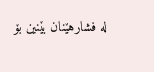له فشارهێنان بێنین بۆ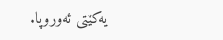یه‌کێتی ئه‌وروپا.